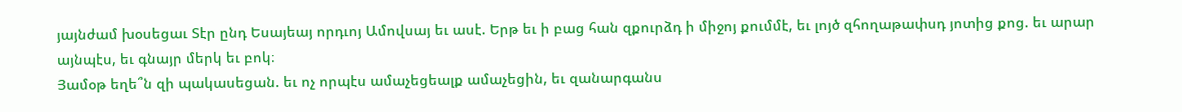յայնժամ խօսեցաւ Տէր ընդ Եսայեայ որդւոյ Ամովսայ եւ ասէ. Երթ եւ ի բաց հան զքուրձդ ի միջոյ քումմէ, եւ լոյծ զհողաթափսդ յոտից քոց. եւ արար այնպէս, եւ գնայր մերկ եւ բոկ։
Յամօթ եղե՞ն զի պակասեցան. եւ ոչ որպէս ամաչեցեալք ամաչեցին, եւ զանարգանս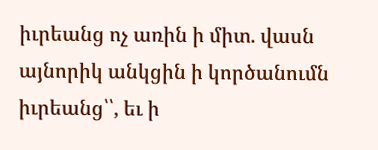իւրեանց ոչ առին ի միտ. վասն այնորիկ անկցին ի կործանումն իւրեանց՝՝, եւ ի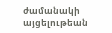ժամանակի այցելութեան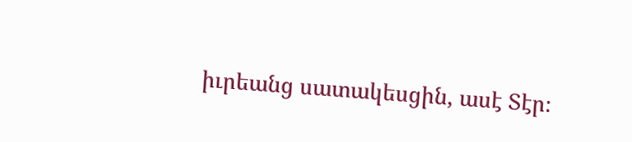իւրեանց սատակեսցին, ասէ Տէր։